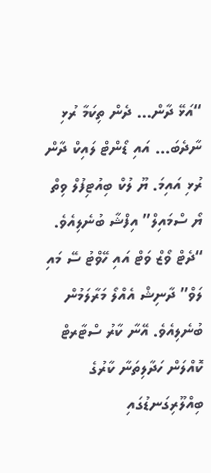“އަޅޭ ދާން… ދެން ތިކަމާ ރުޅި ނާދެބަ… އައި ޑޯންޓް ލައިކް ދާން ރުޅި އައިމަ. ޔޫ ލުކް ބިއުޓިފުލް ވިތް ޔޯ ސްމައިލް” އިފްޝާ ބުނެލިއެވެ. “ދެޓް ވޯޒް ވަޓް އައި ހޭވްޓު ސޭ މައި ލަވް” ދާނިޝް އެއްލޯ މަރާލަމުން ބުނެލިއެވެ. އޭނާ ކާރު ސްޓާރޓް ކޮއްލަން ހަދާލިތަނާ ކާރުގެ ބިއްލޫރިގަނޑުގައި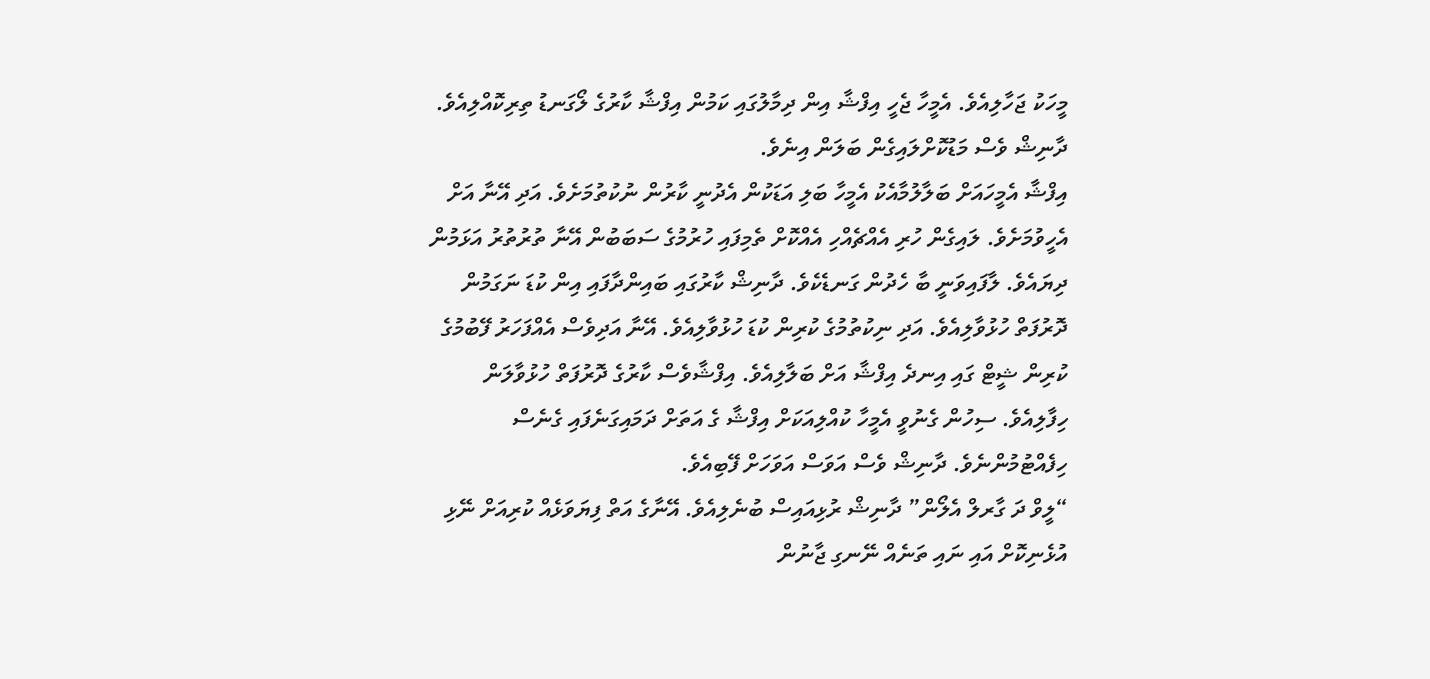މީހަކު ޖަހާލިއެވެ. އެމީހާ ޖެހީ އިފްޝާ އިން ދިމާލުގައި ކަމުން އިފްޝާ ކާރުގެ ލޯގަނޑު ތިރިކޮއްލިއެވެ. ދާނިޝް ވެސް މަޑުކޮށްލައިގެން ބަލަން އިނެވެ.
އިފްޝާ އެމީހައަށް ބަލާލުމާއެކު އެމީހާ ބަލި އަޑަކުން އެދުނީ ކާރުން ނުކުތުމަށެވެ. އަދި އޭނާ އަށް އެހީވުމަށެވެ. ލައިގެން ހުރި އެއްޗެއްހި އެއްކޮށް ތެމިފައި ހުރުމުގެ ސަބަބުން އޭނާ ތުރުތުރު އަޅަމުން ދިޔައެވެ. ލާފައިވަނީ ބާ ހެދުން ގަނޑެކެވެ. ދާނިޝް ކާރުގައި ބައިންދާފައި އިން ކުޑަ ނަގަމުން ދޮރުފަތް ހުޅުވާލިއެވެ. އަދި ނިކުތުމުގެ ކުރިން ކުޑަ ހުޅުވާލިއެވެ. އޭނާ އަދިވެސް އެއްފަހަރު ފޭބުމުގެ ކުރިން ޝީޓް ގައި އިނދެ އިފްޝާ އަށް ބަލާލިއެވެ. އިފްޝާވެސް ކާރުގެ ދޮރުފަތް ހުޅުވާލަން ހިފާލިއެވެ. ސިހުން ގެނުވީ އެމީހާ ކުއްލިއަކަށް އިފްޝާ ގެ އަތަށް ދަމައިގަނެފައި ގެނެސް ހިފެއްޓުމުންނެވެ. ދާނިޝް ވެސް އަވަސް އަވަހަށް ފޭބިއެވެ.
“ލީވް ދަ ގާރލް އެލޯން” ދާނިޝް ރުޅިއައިސް ބުނެލިއެވެ. އޭނާގެ އަތް ފިޔަވަޅެއް ކުރިއަށް ނޭޅި އުޅެނިކޮށް އައި ނައި ތަނެއް ނޭނގި ޖާނުން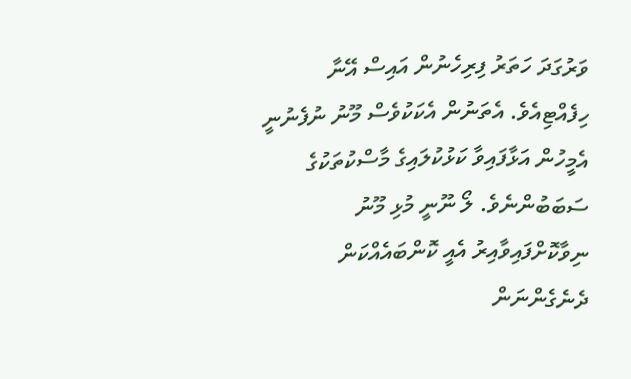ވަރުގަދަ ހަތަރު ފިރިހެނުން އައިސް އޭނާ ހިފެއްޓިއެވެ. އެތަނުން އެކަކުވެސް މޫނު ނުފެނުނީ އެމީހުން އަޅާފައިވާ ކަޅުކުލައިގެ މާސްކުތަކުގެ ސަބަބުންނެވެ. ލޯ ނޫނީ މުޅި މޫނު ނިވާކޮށްފައިވާއިރު އެއީ ކޮންބައެއްކަން ދެނެގެންނަން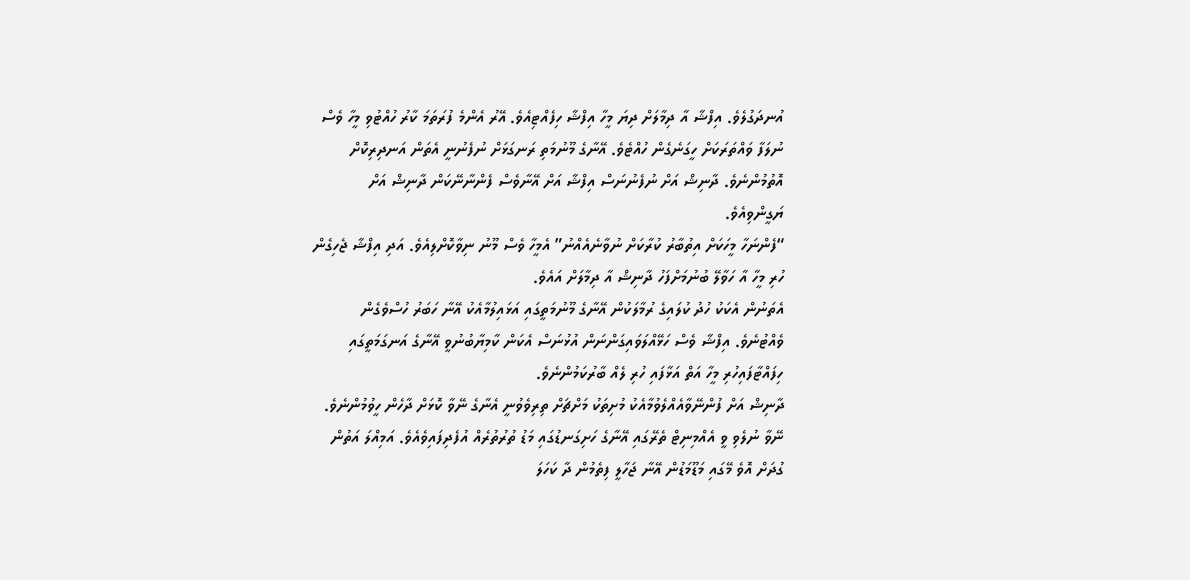އުނދަގުލެވެ. އިފްޝާ އާ ދިމާލަށް ދިޔަ މީހާ އިފްޝާ ހިފެއްޓިއެވެ. އޭރު އެންމެ ފުރަތަމަ ކާރު ހުއްޓުވި މީހާ ވެސް ނުލަފާ ވައްތަރަކަށް ހީގަނެގެން ހުއްޓެވެ. އޭނާގެ މޫނުމަތި ރަނގަޅަށް ނުފެނުނީ އެތަން އަނދިރިކޮށް އޮތުމުންނެވެ. ދާނިޝް އަށް ނުފެނުނަސް އިފްޝާ އަށް އޭނާވެސް ފެންނާނޭކަން ދާނިޝް އަށް ޔަގީންވިއެވެ.
“ފެންނަހާ މީހަކަށް އިތުބާރު ކުރާކަށް ނުވާނެއެއްނު” އެމީހާ ވެސް މޫނު ނިވާކޮށްލިއެވެ. އަދި އިފްޝާ ޖެހިގެން ހުރި މީހާ އާ ހަވާލޭ ބުނުމަށްފަހު ދާނިޝް އާ ދިމާލަށް އައެވެ.
އެތަނުން އެކަކު ހުދު ކުލައިގެ ރުމާލަކުން އޭނާގެ މޫނުމަތީގައި އަޅައިލުމާއެކު އޭނާ ހަބަރު ހުސްވެގެން ވެއްޓުނެވެ. އިފްޝާ ވެސް ހަޅޭއްލަވައިގަންނަން އުޅުނަސް އެކަން ކާމިޔާބުނުވީ އޭނާގެ އަނގަމަތީގައި ހިފައްޓާފައިހުރި މީހާ އަތް އަޅާފައި ހުރި ލެއް ބާރުކަމުންނެވެ.
ދާނިޝް އަށް ފުންނޭވާއެއްލެވުމާއެކު މުށިތަކު މަށްޗަށް ތިރިވެވުނީ އެނާގެ ނޭވާ ކޮޅަށް ދާހެން ހީވުމުންނެވެ. ނޭވާ ނުލެވި ވީ އެއްމިނިޓް ތެރޭގައި އޭނާގެ ހަށިގަނޑުގައި މަޑު ތުރުތުރެއް އުފެދިފައިވެއެވެ. އަމިއްލަ އަތުން ގުދަށް އޮވެ މޭގައި މަޑޫމަޑުން އޭނާ ޖަހާލީ ފިތެމުން ދާ ކަހަލަ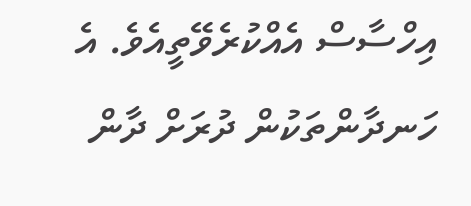އިހްސާސް އެއްކުރެވޭތީއެވެ. އެ ހަނދާންތަކުން ދުރަށް ދާން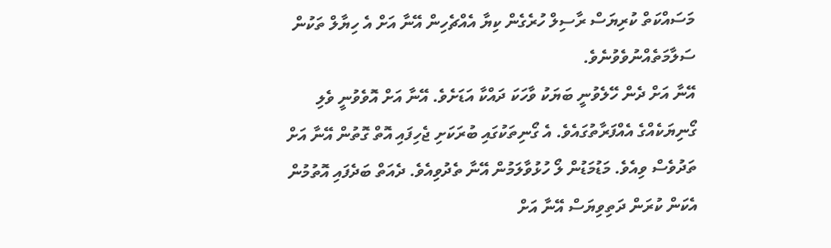މަސައްކަތް ކުރިޔަސް ރާސިލް ހުރެގެން ކިޔާ އެއްޗެހިން އޭނާ އަށް އެ ހިޔާލް ތަކުން ސަލާމަތެއްނުވެވުނެވެ.
އޭނާ އަށް ދެން ހޭލެވުނީ ބަޔަކު ވާހަކަ ދައްކާ އަޑަށެވެ. އޭނާ އަށް އޮވެވުނީ ވެލި ގޯނިޔަކެއްގެ އެއްފަރާތުގައެވެ. އެ ގޯނިތަކުގައި ބުރަކަށި ޖެހިފައި އޮތް ގޮތުން އޭނާ އަށް ތަދުވެސް ވިއެވެ. މަޑުމަޑުން ލޯ ހުޅުވާލަމުން އޭނާ ތެދުވިއެވެ. ދެއަތް ބަދެފައި އޮތުމުން އެކަން ކުރަން ދަތިވިޔަސް އޭނާ އަށް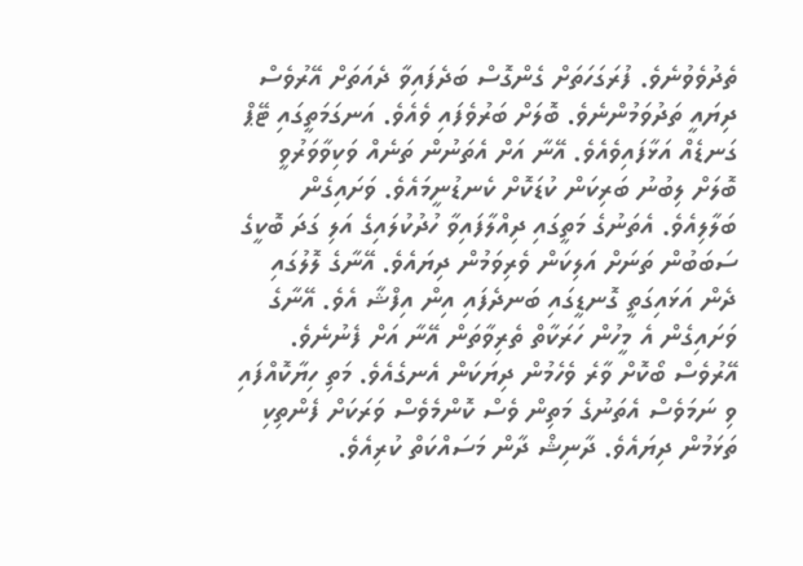ތެދުވެވުނެވެ. ފުރަގަހަތަށް ގެންގޮސް ބަދެފައިވާ ދެއަތަށް އޭރުވެސް ދިޔައީ ތަދުވަމުންނެވެ. ބޮލަށް ބަރުވެފައި ވެއެވެ. އަނގަމަތީގައި ޓޭޕް ގަނޑެއް އަޅާފައިވެއެވެ. އޭނާ އަށް އެތަނުން ތަނެއް ވަކިވާވަރުވީ ބޮލަށް ލިބުނު ބަރިކަން ކުޑަކޮށް ކެނޑުނީމައެވެ. ވަށައިގެން ބަލާލިއެވެ. އެތަނުގެ މަތީގައި ދިއްލާފައިވާ ހުދުކުލައިގެ އަލި ގަދަ ބޮކީގެ ސަބަބުން ތަނަށް އަލިކަން ވެރިވަމުން ދިޔައެވެ. އޭނާގެ ލޮލުގައި ދެން އަޅައިގަތީ ގޮނޑީގައި ބަނދެފައި އިން އިފްޝާ އެވެ. އޭނާގެ ވަށައިގެން އެ މީހުން ހަރަކާތް ތެރިވާތަން އޭނާ އަށް ފެނުނެވެ.
އޭރުވެސް ބޯކޮށް ވާރެ ވެހެމުން ދިޔަކަން އެނގެއެވެ. މަތި ހިޔާކޮއްފައި ވި ނަމަވެސް އެތަނުގެ މަތިން ވެސް ކޮންމެވެސް ވަރަކަށް ފެންތިކި ތަޅަމުން ދިޔައެވެ. ދާނިޝް ދާން މަސައްކަތް ކުރިއެވެ.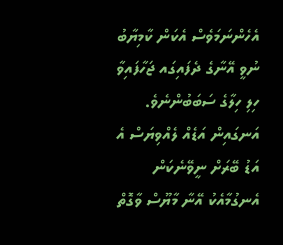އެހެންނަމަވެސް އެކަން ކާމިޔާބު ނުވީ އޭނާގެ ދެފައިގައ ޖަހާފައިވާ ހިލި ހިލާގެ ސަބަބުންނެވެ. އަނގައިން އަޑެއް ލެއްވިޔަސް އެ އަޑު ބޭރަށް ނީވޭނެކަން އެނގުމާއެކު އޭނާ މާޔޫސް ވާގޮތް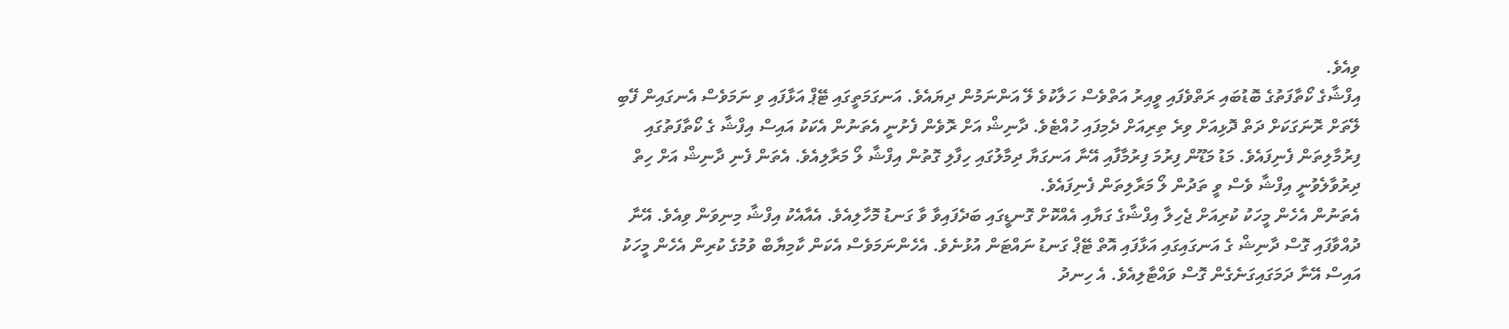ވިއެވެ.
އިފްޝާގެ ކޯތާފަތުގެ ބޮޑުބައި ރަތްވެފައި ވީއިރު އަތްވެސް ހަލާކުވެ ލޭ އަންނަމުން ދިޔައެވެ. އަނގަމަތީގައި ޓޭޕް އަޅާފައި ވި ނަމަވެސް އެނގައިން ފޭބި ލޭތަށް ރޮނަގަކަށް ދަތް ދޮޅިއަށް ވިރެ ތިރިއަށް ދެމިފައި ހުއްޓެވެ. ދާނިޝް އަށް ރޮވެން ފެށުނީ އެތަނުން އެކަކު އައިސް އިފްޝާ ގެ ކޯތާފަތުގައި ފިރުމާލިތަން ފެނިފައެވެ. މަޑު މަޑޫން ފިރުމަ ފިރުމާފާއި އޭނާ އަނގަޔާ ދިމާލުގައި ހިފާލި ގޮތުން އިފްޝާ ލޯ މަރާލިއެވެ. އެތަން ފެނި ދާނިޝް އަށް ހިތް ދިރުވާލެވުނީ އިފްޝާ ވެސް ވީ ތަދުން ލޯ މަރާލިތަން ފެނިފައެވެ.
އެތަނުން އެހެން މީހަކު ކުރިއަށް ޖެހިލާ އިފްޝާގެ ގަޔާއި އެއްކޮށް ގޮނޑީގައި ބަދެފައިވާ ވާ ގަނޑު މޮހާލިއެވެ. އެއާއެކު އިފްޝާ މިނިވަން ވިއެވެ. އޭނާ ދުއްވާފައި ގޮސް ދާނިޝް ގެ އަނގައިގައި އަޅާފައި އޮތް ޓޭޕް ގަނޑު ނައްޓަން އުޅުނެވެ. އެހެންނަމަވެސް އެކަން ކާމިޔާބް ވުމުގެ ކުރިން އެހެން މީހަކު އައިސް އޭނާ ދަމަގައިގަނެގެން ގޮސް ވައްޓާލިއެވެ. އެ ހިނދު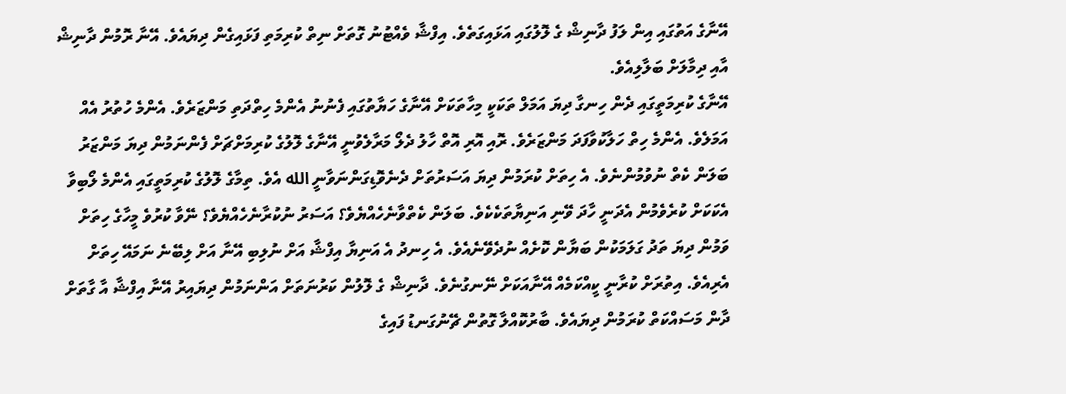އޭނާގެ އަތުގައި އިން ލަފު ދާނިޝް ގެ ލޮލުގައި އަޅައިގަތެވެ. އިފްޝާ ވެއްޓުނު ގޮތަށް ނިތް ކުރިމަތި ފަޅައިގެން ދިޔައެވެ. އޭނާ ރޮމުން ދާނިޝް އާއި ދިމާލަށް ބަލާލިއެވެ.
އޭނާގެ ކުރިމަތީގައި ދެން ހިނގާ ދިޔަ އަމަލް ތަކަކީ މިހާތަކަށް އޭނާގެ ހަޔާތުގައި ފެނުނު އެންމެ ހިތްދަތި މަންޒަރެވެ. އެންމެ ހުތުރު އެއް އަމަލެވެ. އެންމެ ހިތް ހަލާކުވާފަދަ މަންޒަރެވެ. ރޮއި އޮރި އޮތް ހާލު ދެލޯ މަރާލެވުނީ އޭނާގެ ލޮލުގެ ކުރިމަށްޗަށް ފެންނަމުން ދިޔަ މަންޒަރު ބަލަން ކެތް ނުވުމުންނެވެ. އެ ހިތަށް ކުރަމުން ދިޔަ އަސަރުތަށް ދެނެވޮޑިގަންނަވާނީ الله އެވެ. ތިމާގެ ލޮލުގެ ކުރިމަތީގައި އެންމެ ލޯބިވާ އެކަކަށް ކުރެވެމުން އެދަނީ ހާދަ ވޭނި އަނިޔާތަކެކެވެ. ބަލަން ކެތްވާނެހެއްޔެވެ؟ އަސަރު ނުކުރާނެހެއްޔެވެ؟ ނޭވާ ކުރުވެ މީހާގެ ހިތަށް ވަމުން ދިޔަ ތަދު ގަލަމަކުން ބަޔާން ކޮށެއް ނުދެވޭނެއެވެ. އެ ހިނދު އެ އަނިޔާ އިފްޝާ އަށް ނުލިބި އޭނާ އަށް ލިބޭނެ ނަމައޭ ހިތަށް އެރިއެވެ. އިތުރަށް ކުރާނީ ކީއްކަމެއް އޭނާއަކަށް ނޭނގުނެވެ. ދާނިޝް ގެ ލޮލުން ކަރުނަތަށް އަންނަމުން ދިޔައިރު އޭނާ އިފްޝާ އާ ގާތަށް ދާން މަސައްކަތް ކުރަމުން ދިޔައެވެ. ބާރުކޮއްލާ ގޮތުން ޗޭނުގަނޑު ފައިގެ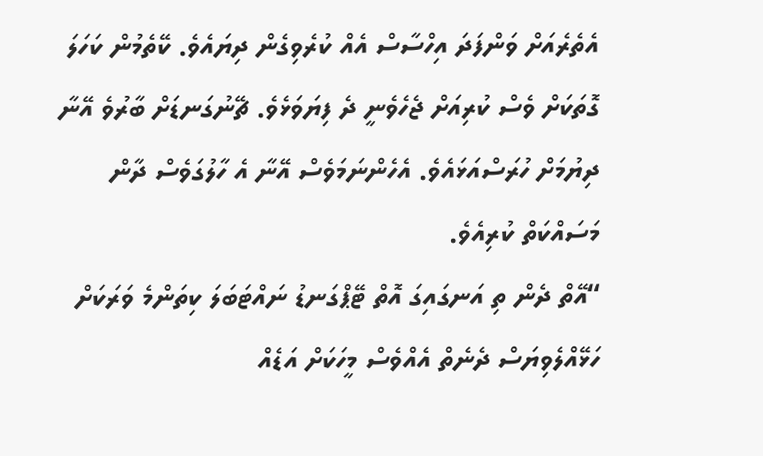އެތެރެއަށް ވަންފަދަ އިހްސާސް އެއް ކުރެވިގެން ދިޔައެވެ. ކޭތެމުން ކަހަލަ ގޮތަކަށް ވެސް ކުރިއަށް ޖެހެވެނީ ދެ ފިޔަވަޅެވެ. ޗޭނުގަނޑަށް ބާރުވެ އޭނާ ދިޔުމަށް ހުރަސްއަޅައެވެ. އެހެންނަމަވެސް އޭނާ އެ ހާލުގަވެސް ދާން މަސައްކަތް ކުރިއެވެ.
“އޭތް ދެން ތި އަނގައިގަ އޮތް ޓޭޕްގަނޑު ނައްޓަބަލަ ކިތަންމެ ވަރަކަށް ހަޅޭއްލެވިޔަސް ދެނެތް އެއްވެސް މީހަކަށް އަޑެއް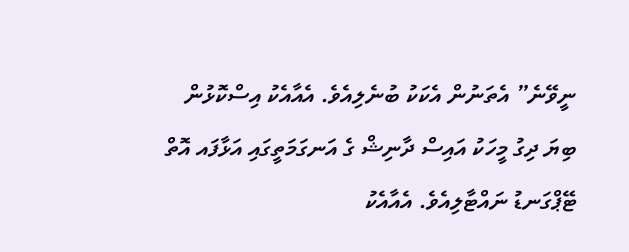ނީވޭނެ” އެތަނުން އެކަކު ބުނެލިއެވެ. އެއާއެކު އިސްކޮޅުން ބިޔަ ދިގު މީހަކު އައިސް ދާނިޝް ގެ އަނގަމަތީގައި އަޅާފައ އޮތް ޓޭޕްގަނޑު ނައްޓާލިއެވެ. އެއާއެކު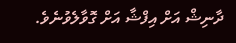ދާނިޝް އަށް އިފްޝާ އަށް ގޮވާލެވުނެވެ.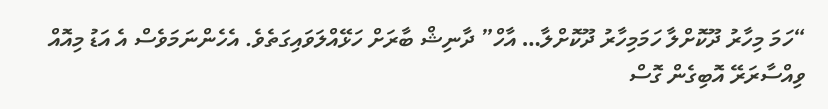“ހަމަ މިހާރު ދޫކޮށްލާ ހަމަމިހާރު ދޫކޮށްލާ… އާހް” ދާނިޝް ބާރަށް ހަޅޭއްލަވައިގަތެވެ. އެހެންނަމަވެސް އެ އަޑު މިއޮއް ވިއްސާރަރޭ އޮބިގެން ގޮސް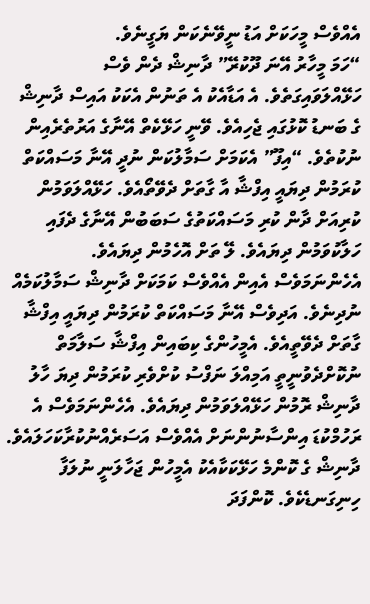އެއްވެސް މީހަކަށް އަޑު ނީވޭނެކަން ޔަގީނެވެ.
“ހަމަ މީހާރު އޭނަ ދޫކުރޭ” ދާނިޝް ދެން ވެސް ހަޅޭއްލަވައިގަތެވެ. އެ އަޑާއެކު އެ ތަނުން އެކަކު އައިސް ދާނިޝް ގެ ބަނޑު ކޮޅުގައި ޖެހިއެވެ. ވޭނީ ހަޅޭކެތް އޭނާގެ އަރުތެރެއިން ނުކުތެވެ. “އިފޫ” އެކަމަށް ސަމާލުކަން ނުދީ އޭނާ މަސައްކަތް ކުރަމުން ދިޔައީ އިފްޝާ އާ ގާތަށް ދެވޭތޯއެވެ. ހަޅޭއްލަވަމުން ކުރިއަށް ދާން ކުރި މަސައްކަތުގެ ސަބަބުން އޭނާގެ ދެފައި ހަލާކުވަމުން ދިޔައެވެ. ލޭ ތަށް އޮހެމުން ދިޔައެވެ. އެހެންނަމަވެސް އެއިން އެއްވެސް ކަމަކަށް ދާނިޝް ސަމާލުކަމެއް ނުދިނެވެ. އަދިވެސް އޭނާ މަސައްކަތް ކުރަމުން ދިޔައީ އިފްޝާ ގާތަށް ދެވޭތީއެވެ. އެމީހުންގެ ކިބައިން އިފްޝާ ސަލާމަތް ނުކޮށްދެވުނީތީ އަމިއްލަ ނަފްސު ކުށްވެރި ކުރަމުން ދިޔަ ހާލު ދާނިޝް ރޮމުން ހަޅޭއްލަވަމުން ދިޔައެވެ. އެހެންނަމަވެސް އެ ރަހުމްކުޑަ އިންސާނުންނަށް އެއްވެސް އަސަރެއްނުކުރާކަހަލައެވެ. ދާނިޝް ގެ ކޮންމެ ހަޅޭކަކާއެކު އެމީހުން ޖަހާލަނީ ނުލަފާ ހިނިގަނޑެކެވެ. ކޮންފަދަ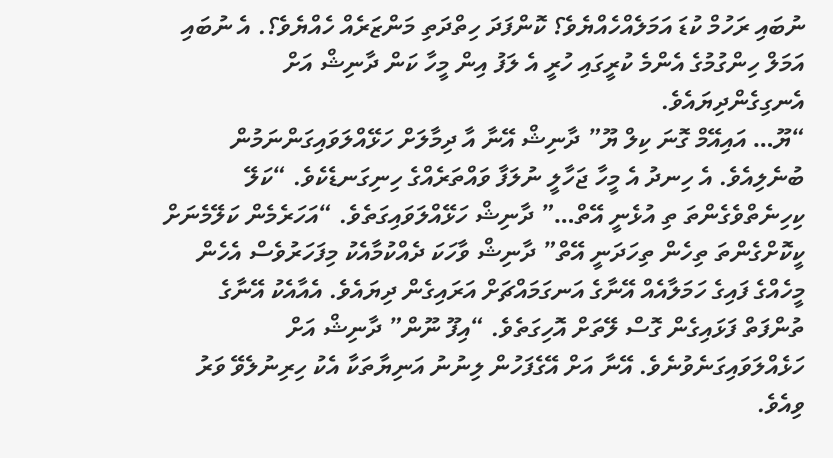ނުބައި ރަހުމް ކުޑަ އަމަލެއްހެއްޔެވެ؟ ކޮންފަދަ ހިތްދަތި މަންޒަރެއް ހެއްޔެވެ؟. އެ ނުބައި އަމަލް ހިންގުމުގެ އެންމެ ކުރީގައި ހުރީ އެ ލަފު އިން މީހާ ކަން ދާނިޝް އަށް އެނގިގެންދިޔައެވެ.
“ޔޫ… އައިއޭމް ގޮނަ ކިލް ޔޫ” ދާނިޝް އޭނާ އާ ދިމާލަށް ހަޅޭއްލަވައިގަންނަމުން ބުނެލިއެވެ. އެ ހިނދު އެ މީހާ ޖަހާލީ ނުލަފާ ވައްތަރެއްގެ ހިނިގަނޑެކެވެ. “ކަލޭ ކިހިނެތްވެގެންތަ ތި އުޅެނީ އޭތް…” ދާނިޝް ހަޅޭއްލަވައިގަތެވެ. “އަހަރެމެން ކަލޭމެނަށް ކީކޮށްގެންތަ ތިހެން ތިހަދަނީ އޭތް” ދާނިޝް ވާހަކަ ދެއްކުމާއެކު މިފަހަރުވެސް އެހެން މީހެއްގެ ފައިގެ ހަމަލާއެއް އޭނާގެ އަނގަމައްޗަށް އަރައިގެން ދިޔައެވެ. އެއާއެކު އޭނާގެ ތުންފަތް ފަޅައިގެން ގޮސް ލޭތަށް އޮހިގަތެވެ. “އިފޫ ނޫން” ދާނިޝް އަށް ހަޅެއްލަވައިގަނެވުނެވެ. އޭނާ އަށް އޭގެފަހުން ލިނުނު އަނިޔާތަކާ އެކު ހިރިނުލެވޭ ވަރު ވިއެވެ.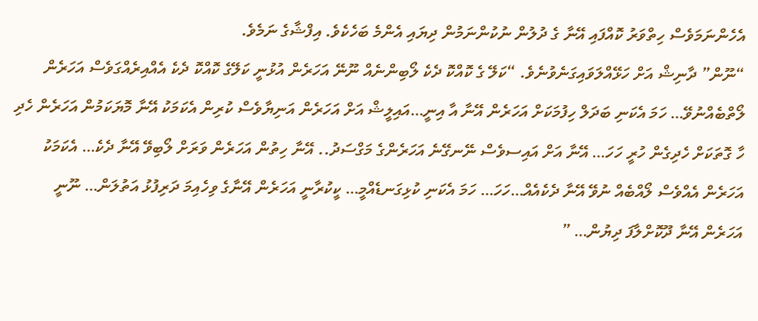އެހެންނަމަވެސް ހިތްވަރު ކޮއްފައި އޭނާ ގެ ދުލުން ނުކުންނަމުން ދިޔައި އެންމެ ބަހެކެވެ. އިފްޝާގެ ނަމެވެ.
“ނޫން” ދާނިޝް އަށް ހަޅޭއްލަވައިގަނެވުނެވެ. “ކަލޭ ގެ ކޮއްކޮ ދެކެ ލޯބިންނެއް ނޫނޭ އަހަރެން އުޅުނީ ކަލޭގެ ކޮއްކޮ ދެކެ އެއްއިރެއްގަވެސް އަހަރެން ލޯތްބެއްނުވޭ… ހަމަ އެކަނި ބަދަލް ހިފުމަކަށް އަހަރެން އޭނާ އާ އިނީ…އައިލީޝް އަށް އަހަރެން އަނިޔާވެސް ކުރިން އެކަމަކު އޭނާ މޮޔަކަމުން އަހަރެން ހެދި ހާ ގޮތަކަށް ހެދިގެން ހުރީ ހަހަ… އޭނާ އަށް އައިސވެސް ނޭނގޭނެ އަހަރެންގެ މަގްސަދު.. އޭނާ ހިތުން އަހަރެން ވަރަށް ލޯބިވޭ އޭނާ ދެކެ… އެކަމަކު އަހަރެން އެއްވެސް ލޯއްބެއް ނުވޭ އޭނާ ދެކެއެއް…ހަހަ… ހަމަ އެކަނި ކުޅިގަނޑެއްމީ… ކީކުރާނީ އަހަރެން އޭނާގެ ވިހެއިމަ ދަރިފުޅު އަތުލަން… ނޫނީ އަހަރެން އޭނާ ދޫކޮށްލާފަ ދިޔުން… ”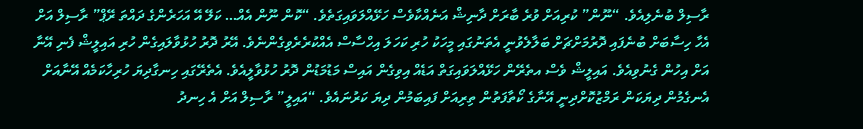ރާސިލް ބުނެލިއެވެ. “ނޫން” ކުރިއަށް ވުރެ ބާރަށް ދާނިޝް އަނެއްކާވެސް ހަޅޭއްލަވައިގަތެވެ. “ކޮން ނޫން އެއް… ކަލޭ އޭ އަހަރެންގެ ދައްތަ ރޭޕް” ރާސިލް އަށް އެހާ ހިސާބަށް ބުނެފައި ދޮރުމަށްޗަށް ބަލާލެވުނީ އެތަނުގައި މީހަކު ހުރި ކަހަލަ އިހްސާސް އެއްކުރެރެވިގެންނެވެ. އޭރު ދޮރު ހުޅުވާލައިގެން ހުރި އައިލީޝް ފެނި އޭނާ އަށް އިހުން ގެނުވިއެވެ. އައިލީޝް ވެސް އތެރޭން ހަޅޭއްލަވައިގަތް އަޑެއް އިވިގެން އައިސް މަޑުމަޑުން ދޮރު ހުޅުވާލީއެވެ. އެތެރޭގައި ހިނގާދިޔަ ހުރިހާކަމެއް އޭނާއަށް އެނގެމުން ދިޔަކަން ރަމްޒުކޮށްދިނީ އޭނާގެ ކޯތާފަތުން ތިރިއަށް ފައިބަމުން ދިޔަ ކަރުނައެވެ. “އައިލީ” ރާސިލް އަށް އެ ހިނދު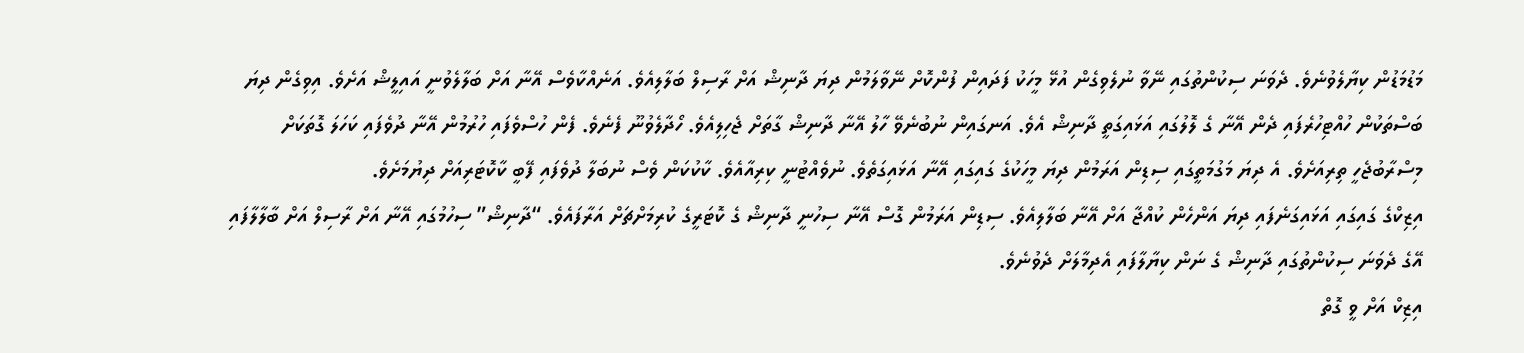މަޑުމަޑުން ކިޔާލެވުނެވެ. ދެވަނަ ސިކުންތުގައި ނޭވާ ނުލެވިގެން އުޅޭ މީހަކު ފަދައިން ފުންކޮށް ނޭވާލަމުން ދިޔަ ދާނިޝް އަށް ރާސިލް ބަލާލިއެވެ. އަނެއްކާވެސް އޭނާ އަށް ބަލާލެވުނީ އައިލީޝް އަށެވެ. އިވިގެން ދިޔަ ބަސްތަކުން ހުއްޓިހުރެފައި ދެން އޭނާ ގެ ލޮލުގައި އަޅައިގަތީ ދާނިޝް އެވެ. އަނގައިން ނުބުނެވޭ ހާލު އޭނާ ދާނިޝް ގާތަށް ޖެހިލިއެވެ. ހޯދާލެވުނޫ ފެނެވެ. ފެން ހުސްވެފައި ހުރުމުން އޭނާ ދުވެފައި ކަހަލަ ގޮތަކަށް މިސްރާބުޖެހީ ތިރިއަށެވެ. އެ ދިޔަ މަގުމަތީގައި ސިޑިން އަރަމުން ދިޔަ މީހަކުގެ ގައިގައި އޭނާ އަޅައިގަތެވެ. ނުވެއްޓުނީ ކިރިއާއެވެ. ކާކުކަން ވެސް ނުބަލާ ދުވެފައި ފޭބީ ކާކޮޓަރިއަށް ދިޔުމަށެވެ.
އިޒިކްގެ ގައިގައި އަޅައިގަނެފައި ދިޔަ އަންހެން ކުއްޖާ އަށް އޭނާ ބަލާލިއެވެ. ސިޑިން އަރަމުން ގޮސް އޭނާ ސިހުނީ ދާނިޝް ގެ ކޮޓަރީގެ ކުރިމަށްޗަށް އަރާފައެވެ. “ދާނިޝް” ސިހުމުގައި އޭނާ އަށް ރާސިލް އަށް ބާލާލާފައި އޭގެ ދެވަނަ ސިކުންތުގައި ދާނިޝް ގެ ނަން ކިޔާލާފައި އެދިމާލަށް ދެވުނެވެ.
އިޒިކް އަށް ވީ ގޮތް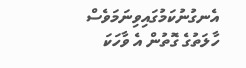އެނގުނުކަމުގައިވިނަމަވެސް ހާލަތުގެ ގޮތުން އެ ވާހަކަ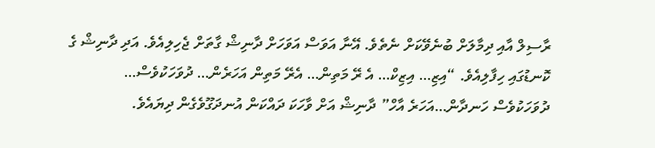ރާސިލް އާއި ދިމާލަށް ބުނެވޭކަށް ނެތެވެ. އޭނާ އަވަސް އަވަހަށް ދާނިޝް ގާތަށް ޖެހިލިއެވެ. އަދި ދާނިޝް ގެ ކޮނޑުގައި ހިފާލިއެވެ. “އިޒި… އިޒިކް… އެ ރޭ މަތިން… އެރޭ މަތިން އަހަރެން… ދުވަހަކުވެސް… ދުވަހަކުވެސް ހަނދާން…އަހަރެ އާހް” ދާނިޝް އަށް ވާހަކަ ދައްކަން އުނދަގޫވެގެން ދިޔައެވެ.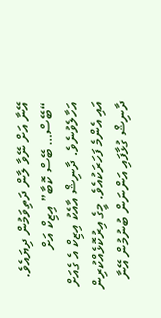އޭނާ އަށް ނޭވާ ލާން ދަތިވަމުން ދިޔައެވެ.
“ބޭސް… ބޭސް ކޮބާ” އިޒިކް އަށް އަހާލެވުނެވެ. ދާނިޝް އާއެކު އިޒިކް އެ ގެއަށް އައި އެންމެ ފަހަރަކުއެވެ. މީގެ އިރުކޮޅެއްކުރިން ދާނިޝް ގުޅާފައި އަންނަން ބުނުމުން އޭނާ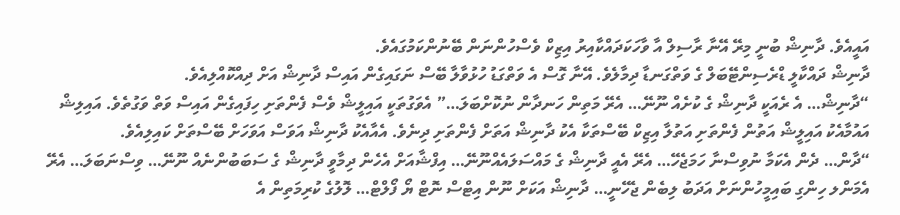އައީއެވެ. ދާނިޝް ބުނީ މިރޭ އޭނާ ރާސިލް އާ ވާހަކަދައްކާއިރު އިޒިކް ވެސްހުންނަން ބޭނުންކަމުގައެވެ.
ދާނިޝް ދައްކާލީ ޑްރެސިންޓޭބަލް ގެ ވަތްގަނޑާ ދިމާލެވެ. އޭނާ ގޮސް އެ ވަތްގަޑު ހުޅުވާލާ ބޭސް ނަގައިގެން އައިސް ދާނިޝް އަށް ދިއްކޮއްލިއެވެ.
“ދާނިޝް… އެ ރެއަކީ ދާނިޝް ގެ ކުށެއް ނޫނޭ… އެރޭ މަތިން ހަނދާން ނުކޮށްބަލަ…” އެވަގުތަކީ އައިލީޝް ވެސް ފެންތަށި ހިފައިގެން އައިސް ވަތް ވަގުތެވެ. އައިލިޝް އައުމާއެކު އައިލީޝް އަތުން ފެންތަށި އަތުލާ އިޒިކް ބޭސްތަކާ އެކު ދާނިޝް އަތަށް ފެންތަށި ދިނެވެ. އެއާއެކު ދާނިޝް އަވަސް އަވަހަށް ބޭސްތަށް ކައިލިއެވެ.
“ދާން… ދެން އެކަމާ ނުވިސްނާ ހަމަޖެހޭ… އެރޭ އެއީ ދާނިޝް ގެ މައްސަލައެއްނޫނޭ… އިފްޝާއަށް އެހެން ދިމާވީ ދާނިޝް ގެ ސަބަބުންނެއް ނޫނޭ… ވިސްނަބަލަ… އެރޭ އެމަންލ ހިންގި ބައިމީހުންނަށް އަދަބު ލިބެން ޖެހޭނީ… ދާނިޝް އަކަށް ނޫން އިޓްސް ނޮޓް ޔޯ ފޯލްޓް… ލޮލުގެ ކުރިމަތިން އެ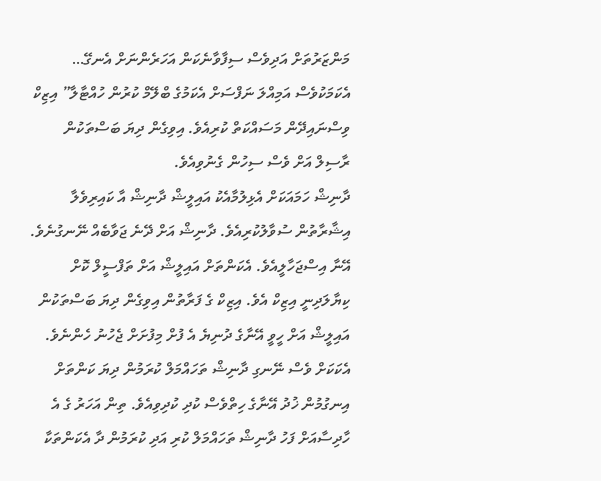މަންޒަރުތަށް އަދިވެސް ސިފާވާނެކަން އަހަރެންނަށް އެނގޭ… އެކަމަކުވެސް އަމިއްލަ ނަފްސަށް އެކަމުގެ ބްލޭމް ކުރުން ހުއްޓާލާ” އިޒިކް ވިސްނައިދޭން މަސައްކަތް ކުރިއެވެ. އިވިގެން ދިޔަ ބަސްތަކުން ރާސިލް އަށް ވެސް ސިހުން ގެނުވިއެވެ.
ދާނިޝް ހަމައަކަށް އެޅިލުމާއެކު އައިލީޝް ދާނިޝް އާ ކައިރިވެލާ އިޝާރާތުން ސުވާލުކުރިއެވެ. ދާނިޝް އަށް ދޭނެ ޖަވާބެއް ނޭނގުނެވެ. އޭނާ އިސްޖަހާލީއެވެ. އެކަންތަށް އައިލީޝް އަށް ތަފްސީލް ކޮށް ކިޔާލަދިނީ އިޒިކް އެވެ. އިޒިކް ގެ ފަރާތުން އިވިގެން ދިޔަ ބަސްތަކުން އައިލީޝް އަށް ހީވީ އޭނާގެ ދުނިޔެ އެ ފުށް މިފުށަށް ޖެހުނު ހެންނެވެ. އެކަކަށް ވެސް ނޭނގި ދާނިޝް ތަހައްމަލް ކުރަމުން ދިޔަ ކަންތަށް އިނގުމުން ޚުދު އޭނާގެ ހިތްވެސް ކުދި ކުދިވިއެވެ. ތިން އަހަރު ގެ އެ ހާދިސާއަށް ފަހު ދާނިޝް ތަހައްމަލް ކުރި އަދި ކުރަމުން ދާ އެކަންތަކާ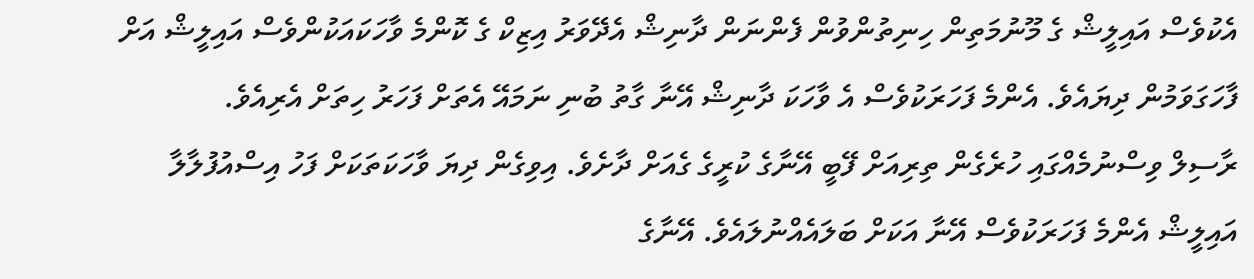އެކުވެސް އައިލީޝް ގެ މޫނުމަތިން ހިނިތުންވުން ފެންނަން ދާނިޝް އެދޭވަރު އިޒިކް ގެ ކޮންމެ ވާހަކައަކުންވެސް އައިލީޝް އަށް ފާހަގަވަމުން ދިޔައެވެ. އެންމެ ފަހަރަކުވެސް އެ ވާހަކަ ދާނިޝް އޭނާ ގާތު ބުނި ނަމައޭ އެތަށް ފަހަރު ހިތަށް އެރިއެވެ.
ރާސިލް ވިސްނުމެއްގައި ހުރެގެން ތިރިއަށް ފޭބީ އޭނާގެ ކުރީގެ ގެއަށް ދާށެވެ. އިވިގެން ދިޔަ ވާހަކަތަކަށް ފަހު އިސްއުފުލާލާ އައިލީޝް އެންމެ ފަހަރަކުވެސް އޭނާ އަކަށް ބަލައެއްނުލައެވެ. އޭނާގެ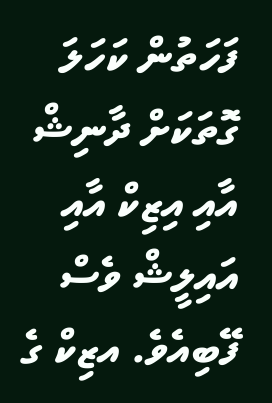ފަހަތުން ކަހަލަ ގޮތަކަށް ދާނިޝް އާއި އިޒިކް އާއި އައިލީޝް ވެސް ފޭބިއެވެ. އޒިކް ގެ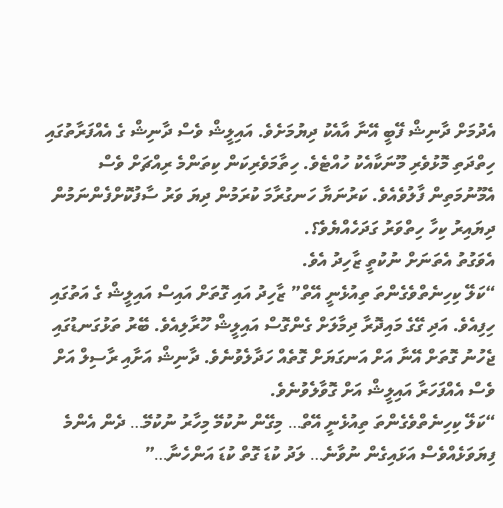އެދުމަށް ދާނިޝް ފޭބީ އޭނާ އާއެކު ދިޔުމަށެވެ. އައިލީޝް ވެސް ދާނިޝް ގެ އެއްފަރާތުގައި ހިތްދަތި މޮޅުވެރި މޫނަކާއެކު ހުއްޓެވެ. ހިތާމަވެރިކަން ކިތަންމެ ރިއްޗަށް ވެސް އެމޫނުމަތިން ފާލުވެއެވެ. ކަރުނަޔާ ހަނގުރާމަ ކުރަމުން ދިޔަ ވަރު ސާފުކޮށްފެންނަމުން ދިޔައިރު ކިހާ ހިތްވަރު ގަދަހެއްޔެވެ؟.
އެވަގުތު އެތަނަށް ނުކުތީ ޒާހިދު އެވެ.
“ކަލޭ ކިހިނެތްވެގެންތަ ތިއުޅެނީ އޭތް” ޒާހިދު އައި ގޮތަށް އައިސް އައިލީޝް ގެ އަތުގައި ހިފިއެވެ. އަދި ގޭގެ މައިދޮރާ ދިމާލަށް ގެންގޮސް އައިލީޝް ހޫރާލިއެވެ. ބޭރު ތަޅުގަނޑުގައި ޖެހުނު ގޮތަށް އޭނާ އަށް އަނގަޔަށް ގޮތެއް ހަދާލެވުނެވެ. ދާނިޝް އަށާއި ރާސިލް އަށް ވެސް އެއްފަހަރާ އައިލީޝް އަށް ގޮވާލެވުނެވެ.
“ކަލޭ ކިހިނެތްވެގެންތަ ތިއުޅެނީ އޭތް… މިގޭން ނުކުމޭ މިހާރު ނުކުމޭ… ދެން އެންމެ ފިޔަވަޅެއްވެސް އަޅައިގެން ނުވާނެ… ލަދު ކުޑަ ގޮތް ކުޑަ އަންހެނާ…”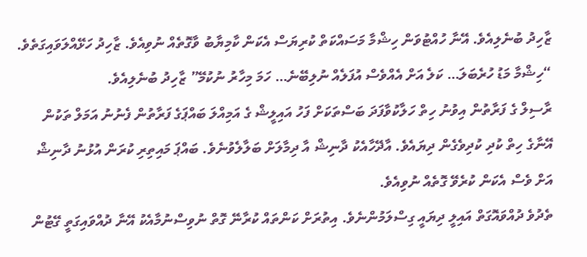ޒާހިދު ބުނެލިއެވެ. އޭނާ ހުއްޓުވަން ހިޝްމާ މަސައްކަތް ކުރިޔަސް އެކަން ކާމިޔާބު ވާގޮތެއް ނުވިއެވެ. ޒާހިދު ހަޅޭއްލަވައިގަތެވެ. “ހިޝްމާ މަޑު ހުރެބަލަ… ކަލެ އަށް އެއްވެސް އުފަލެއް ނުލިބޭނެ… ހަމަ މިހާރު ނުކުމޭ” ޒާހިދު ބުނެލިއެވެ.
ރާސިލް ގެ ފަރާތުން އިވުނު ހިތް ހަލާކުވާފަދަ ބަސްތަކަށް ފަހު އައިލީޝް ގެ އަމިއްލަ ބައްޕަގެ ފަރާތުން ފެނުނު އަމަލް ތަކުން އޭނާގެ ހިތް ކުދި ކުދިވެގެން ދިޔައެވެ. އާދޭހާއެކު ދާނިޝް އާ ދިމާލަށް ބަލާލެވުނެވެ. ބައްޕަ މައިތިރި ކުރަން އުޅުނު ދާނިޝް އަށް ވެސް އެކަން ކުރެވޭ ގޮތެއް ނުވިއެވެ.
ތެދުވެ ދުއްވައޮގަތް އައިލީ ދިޔައީ ގިސްލަމުންނެވެ. އިތުރަށް ކަންތައް ކުރާނޭ ގޮތް ނުވިސްނުމާއެކު އޭނާ ދުއްވައިގަތީ ގޭޓުން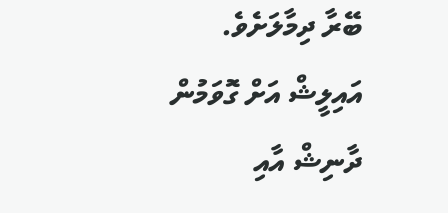ބޭރާ ދިމާލަށެވެ. އައިލީޝް އަށް ގޮވަމުން ދާނިޝް އާއި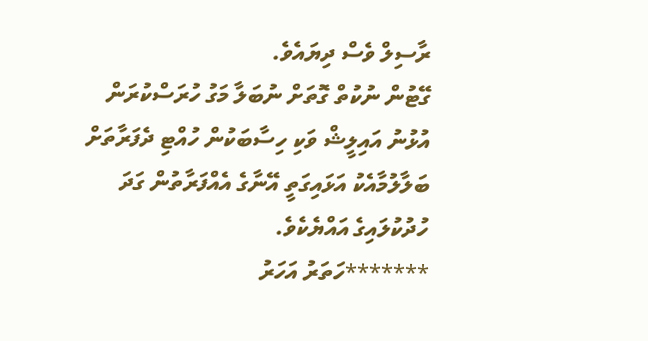ރާސިލް ވެސް ދިޔައެވެ.
ގޭޓުން ނުކުތް ގޮތަށް ނުބަލާ މަގު ހުރަސްކުރަން އުޅުނު އައިލީޝް ވަކި ހިސާބަކުން ހުއްޓި ދެފަރާތަށް ބަލާލުމާއެކު އަޅައިގަތީ އޭނާގެ އެއްފަރާތުން ގަދަ ހުދުކުލައިގެ އައްޔެކެވެ.
*******ހަތަރު އަހަރު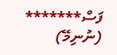ފަސް*******
(ނުނިމޭ)